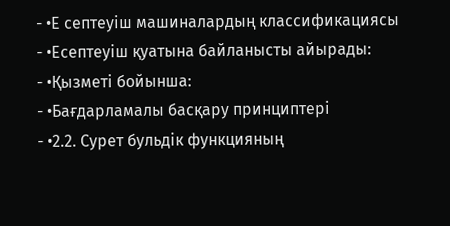- •Е септеуіш машиналардың классификациясы
- •Есептеуіш қуатына байланысты айырады:
- •Қызметі бойынша:
- •Бағдарламалы басқару принциптері
- •2.2. Сурет бульдік функцияның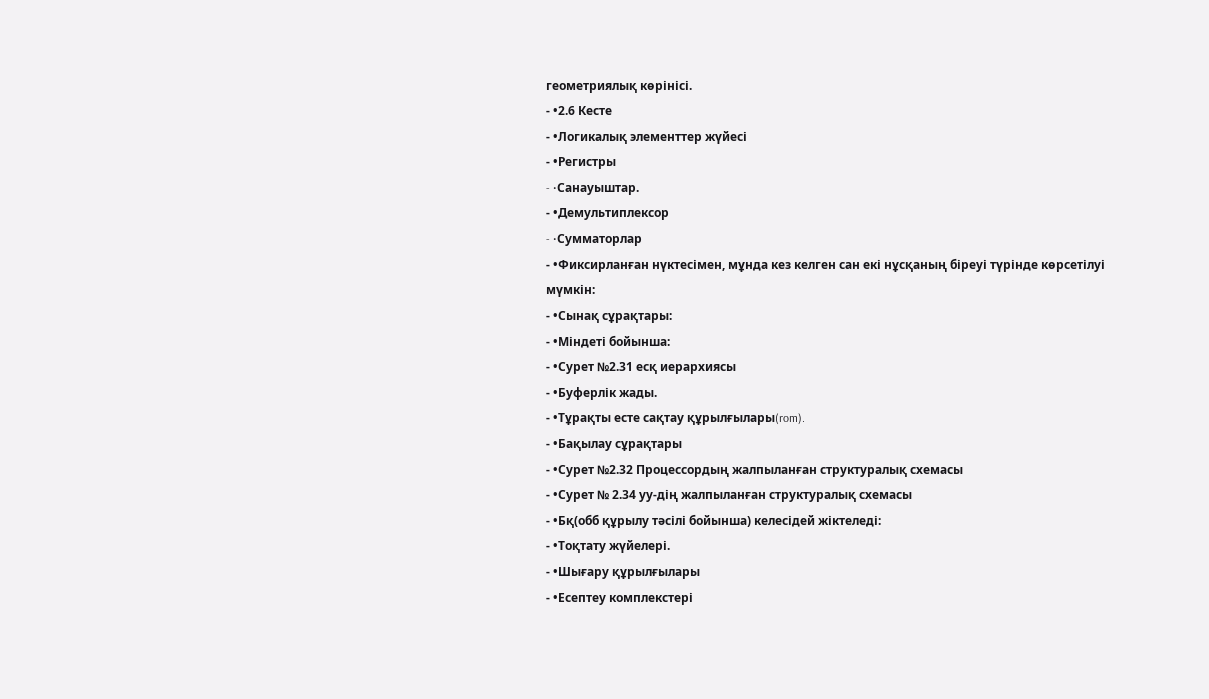геометриялық көрінісі.
- •2.6 Кесте
- •Логикалық элементтер жүйесі
- •Регистры
- •Cанауыштар.
- •Демультиплексор
- •Cумматорлар
- •Фиксирланған нүктесімен, мұнда кез келген сан екі нұсқаның біреуі түрінде көрсетілуі мүмкін:
- •Сынақ сұрақтары:
- •Міндеті бойынша:
- •Сурет №2.31 есқ иерархиясы
- •Буферлік жады.
- •Тұрақты есте сақтау құрылғылары(rom).
- •Бақылау сұрақтары
- •Сурет №2.32 Процессордың жалпыланған структуралық схемасы
- •Сурет № 2.34 уу-дің жалпыланған структуралық схемасы
- •Бқ(обб құрылу тәсілі бойынша) келесідей жіктеледі:
- •Тоқтату жүйелері.
- •Шығару құрылғылары
- •Есептеу комплекстері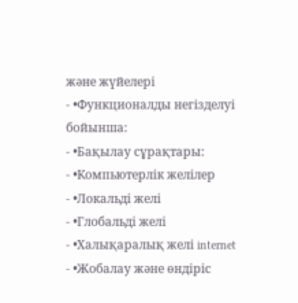және жүйелері
- •Функционалды негізделуі бойынша:
- •Бақылау сұрақтары:
- •Компьютерлік желілер
- •Локальді желі
- •Глобальді желі
- •Халықаралық желі internet
- •Жобалау және өндіріс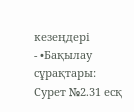кезеңдері
- •Бақылау сұрақтары:
Сурет №2.31 есқ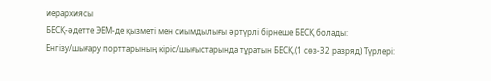иерархиясы
БЕСҚ-әдетте ЭЕМ-де қызметі мен сиымдылығы әртүрлі бірнеше БЕСҚ болады:
Енгізу/шығару порттарының кіріс/шығыстарында тұратын БЕСҚ.(1 сөз-32 разряд) Түрлері: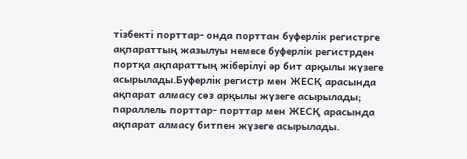тізбекті порттар- онда порттан буферлік регистрге ақпараттың жазылуы немесе буферлік регистрден портқа ақпараттың жіберілуі әр бит арқылы жүзеге асырылады.Буферлік регистр мен ЖЕСҚ арасында ақпарат алмасу сөз арқылы жүзеге асырылады;
параллель порттар- порттар мен ЖЕСҚ арасында ақпарат алмасу битпен жүзеге асырылады.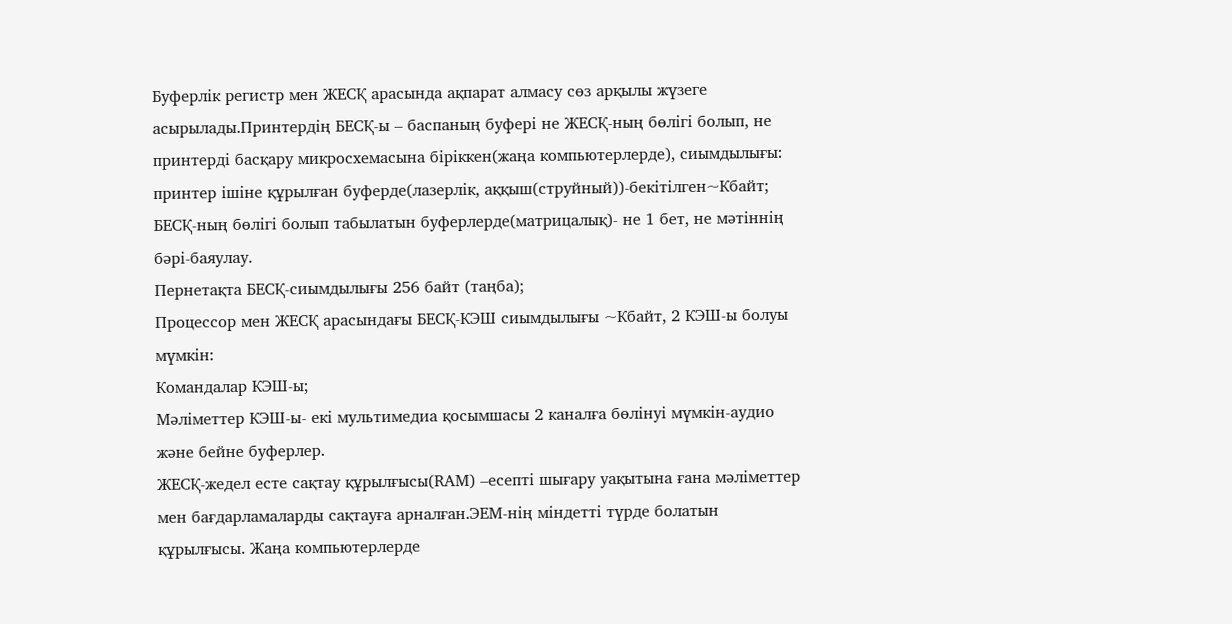Буферлік регистр мен ЖЕСҚ арасында ақпарат алмасу сөз арқылы жүзеге асырылады.Принтердің БЕСҚ-ы – баспаның буфері не ЖЕСҚ-ның бөлігі болып, не принтерді басқару микросхемасына біріккен(жаңа компьютерлерде), сиымдылығы:
принтер ішіне құрылған буферде(лазерлік, аққыш(струйный))-бекітілген~Кбайт;
БЕСҚ-ның бөлігі болып табылатын буферлерде(матрицалық)- не 1 бет, не мәтіннің бәрі-баяулау.
Пернетақта БЕСҚ-сиымдылығы 256 байт (таңба);
Процессор мен ЖЕСҚ арасындағы БЕСҚ-КЭШ сиымдылығы ~Кбайт, 2 КЭШ-ы болуы мүмкін:
Командалар КЭШ-ы;
Мәліметтер КЭШ-ы- екі мультимедиа қосымшасы 2 каналға бөлінуі мүмкін-аудио және бейне буферлер.
ЖЕСҚ-жедел есте сақтау құрылғысы(RAM) –есепті шығару уақытына ғана мәліметтер мен бағдарламаларды сақтауға арналған.ЭЕМ-нің міндетті түрде болатын құрылғысы. Жаңа компьютерлерде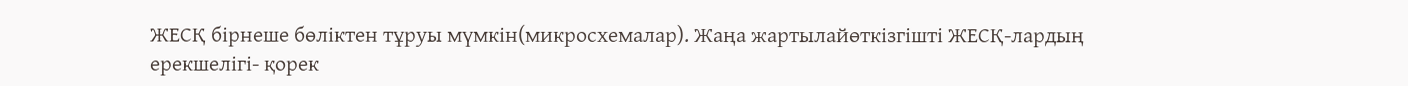ЖЕСҚ бірнеше бөліктен тұруы мүмкін(микросхемалар). Жаңа жартылайөткізгішті ЖЕСҚ-лардың ерекшелігі- қорек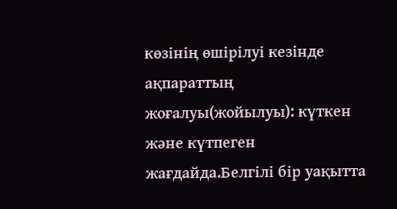көзінің өшірілуі кезінде ақпараттың жоғалуы(жойылуы): күткен және күтпеген жағдайда.Белгілі бір уақытта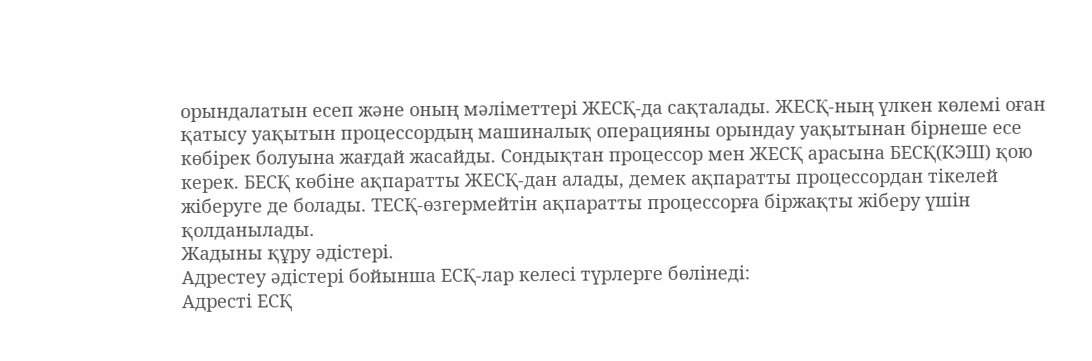орындалатын есеп және оның мәліметтері ЖЕСҚ-да сақталады. ЖЕСҚ-ның үлкен көлемі оған қатысу уақытын процессордың машиналық операцияны орындау уақытынан бірнеше есе көбірек болуына жағдай жасайды. Сондықтан процессор мен ЖЕСҚ арасына БЕСҚ(КЭШ) қою керек. БЕСҚ көбіне ақпаратты ЖЕСҚ-дан алады, демек ақпаратты процессордан тікелей жіберуге де болады. ТЕСҚ-өзгермейтін ақпаратты процессорға біржақты жіберу үшін қолданылады.
Жадыны құру әдістері.
Адрестеу әдістері бойынша ЕСҚ-лар келесі түрлерге бөлінеді:
Адресті ЕСҚ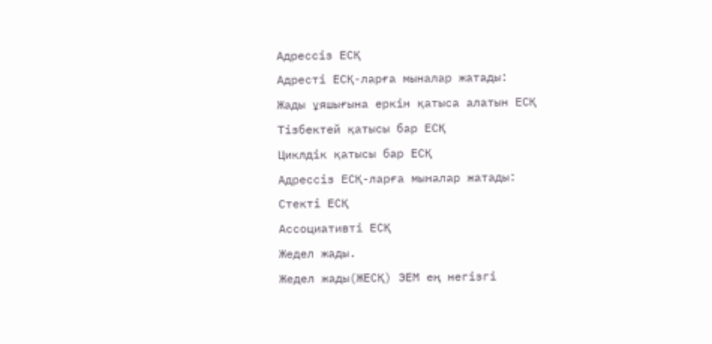Адрессіз ЕСҚ
Адресті ЕСҚ-ларға мыналар жатады:
Жады ұяшығына еркін қатыса алатын ЕСҚ
Тізбектей қатысы бар ЕСҚ
Циклдік қатысы бар ЕСҚ
Адрессіз ЕСҚ-ларға мыналар жатады:
Стекті ЕСҚ
Ассоциативті ЕСҚ
Жедел жады.
Жедел жады(ЖЕСҚ) ЭЕМ ең негізгі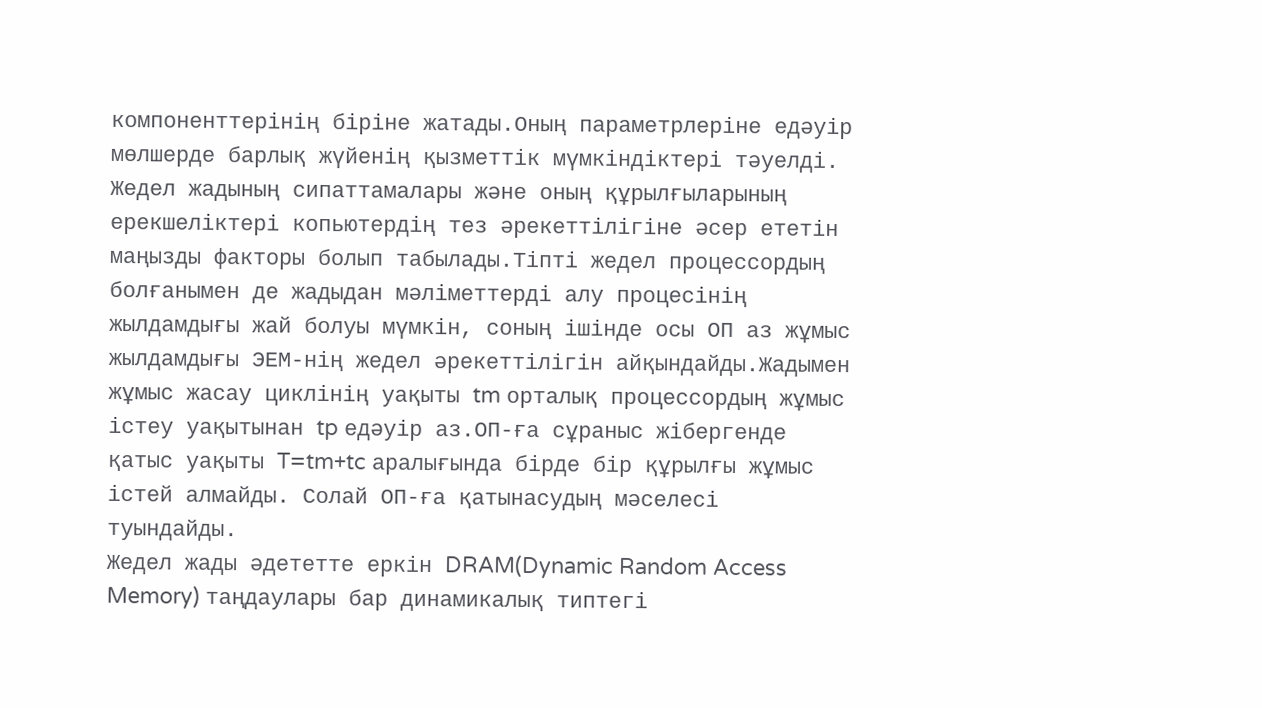компоненттерінің біріне жатады.Оның параметрлеріне едәуір мөлшерде барлық жүйенің қызметтік мүмкіндіктері тәуелді.
Жедел жадының сипаттамалары және оның құрылғыларының ерекшеліктері копьютердің тез әрекеттілігіне әсер ететін маңызды факторы болып табылады.Тіпті жедел процессордың болғанымен де жадыдан мәліметтерді алу процесінің жылдамдығы жай болуы мүмкін, соның ішінде осы ОП аз жұмыс жылдамдығы ЭЕМ-нің жедел әрекеттілігін айқындайды.Жадымен жұмыс жасау циклінің уақыты tm орталық процессордың жұмыс істеу уақытынан tp едәуір аз.ОП-ға сұраныс жібергенде қатыс уақыты T=tm+tc аралығында бірде бір құрылғы жұмыс істей алмайды. Солай ОП-ға қатынасудың мәселесі туындайды.
Жедел жады әдететте еркін DRAM(Dynamic Random Access Memory) таңдаулары бар динамикалық типтегі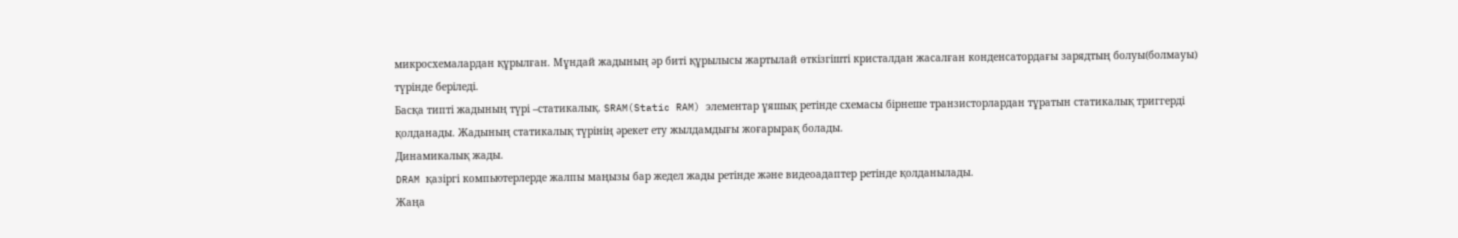микросхемалардан құрылған. Мұндай жадының әр биті құрылысы жартылай өткізгішті кристалдан жасалған конденсатордағы зарядтың болуы(болмауы) түрінде беріледі.
Басқа типті жадының түрі –статикалық. SRAM(Static RAM) элементар ұяшық ретінде схемасы бірнеше транзисторлардан тұратын статикалық триггерді қолданады. Жадының статикалық түрінің әрекет ету жылдамдығы жоғарырақ болады.
Динамикалық жады.
DRAM қазіргі компьютерлерде жалпы маңызы бар жедел жады ретінде және видеоадаптер ретінде қолданылады.
Жаңа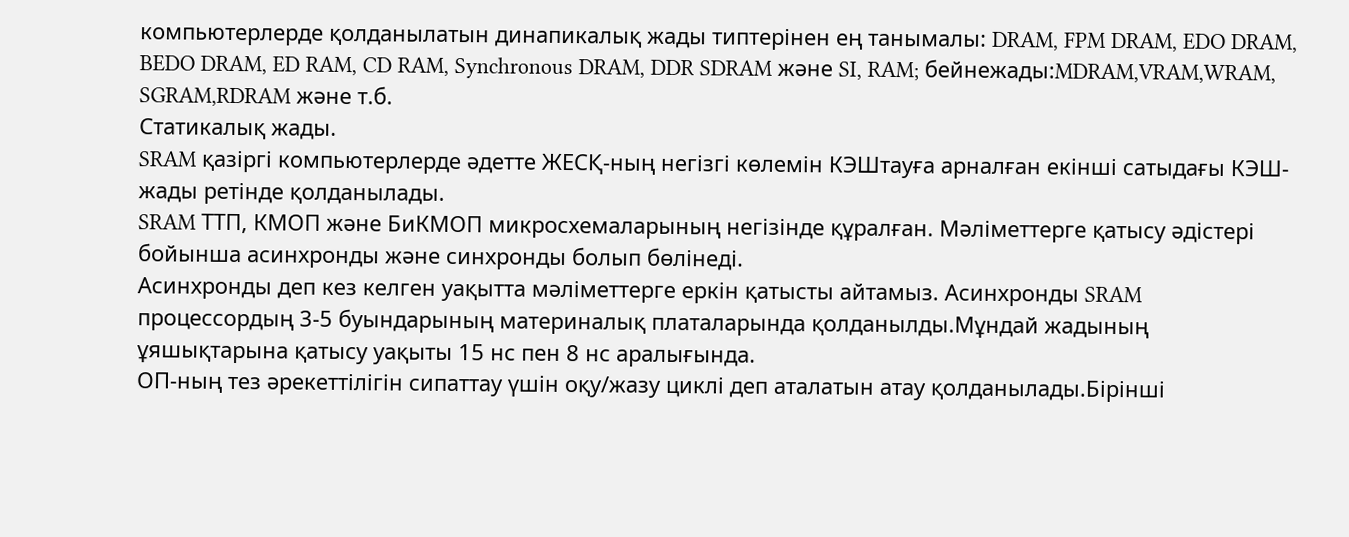компьютерлерде қолданылатын динапикалық жады типтерінен ең танымалы: DRAM, FPM DRAM, EDO DRAM, BEDO DRAM, ED RAM, CD RAM, Synchronous DRAM, DDR SDRAM және SI, RAM; бейнежады:MDRAM,VRAM,WRAM, SGRAM,RDRAM және т.б.
Статикалық жады.
SRAM қазіргі компьютерлерде әдетте ЖЕСҚ-ның негізгі көлемін КЭШтауға арналған екінші сатыдағы КЭШ-жады ретінде қолданылады.
SRAM ТТП, КМОП және БиКМОП микросхемаларының негізінде құралған. Мәліметтерге қатысу әдістері бойынша асинхронды және синхронды болып бөлінеді.
Асинхронды деп кез келген уақытта мәліметтерге еркін қатысты айтамыз. Асинхронды SRAM процессордың 3-5 буындарының материналық платаларында қолданылды.Мұндай жадының ұяшықтарына қатысу уақыты 15 нс пен 8 нс аралығында.
ОП-ның тез әрекеттілігін сипаттау үшін оқу/жазу циклі деп аталатын атау қолданылады.Бірінші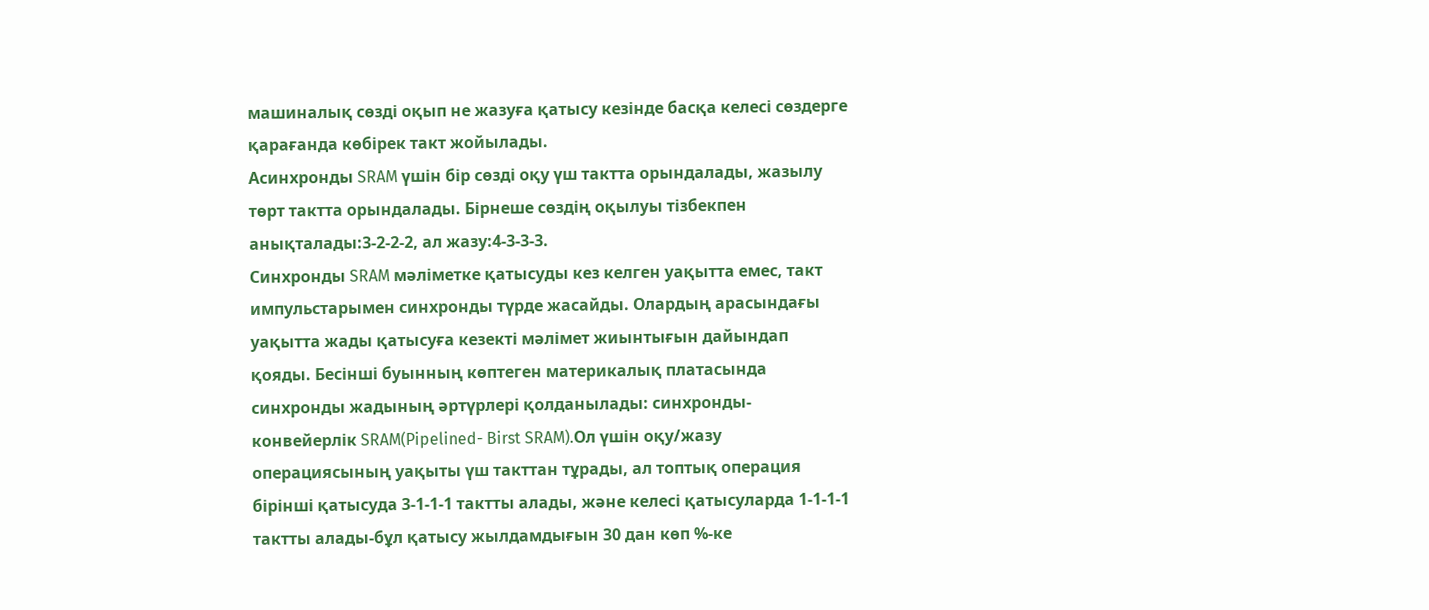машиналық сөзді оқып не жазуға қатысу кезінде басқа келесі сөздерге қарағанда көбірек такт жойылады.
Асинхронды SRAM үшін бір сөзді оқу үш тактта орындалады, жазылу төрт тактта орындалады. Бірнеше сөздің оқылуы тізбекпен анықталады:3-2-2-2, ал жазу:4-3-3-3.
Синхронды SRAM мәліметке қатысуды кез келген уақытта емес, такт импульстарымен синхронды түрде жасайды. Олардың арасындағы уақытта жады қатысуға кезекті мәлімет жиынтығын дайындап қояды. Бесінші буынның көптеген материкалық платасында синхронды жадының әртүрлері қолданылады: синхронды-конвейерлік SRAM(Pipelined- Birst SRAM).Ол үшін оқу/жазу операциясының уақыты үш такттан тұрады, ал топтық операция бірінші қатысуда 3-1-1-1 тактты алады, және келесі қатысуларда 1-1-1-1 тактты алады-бұл қатысу жылдамдығын 30 дан көп %-ке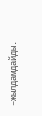–жылдамдайды.